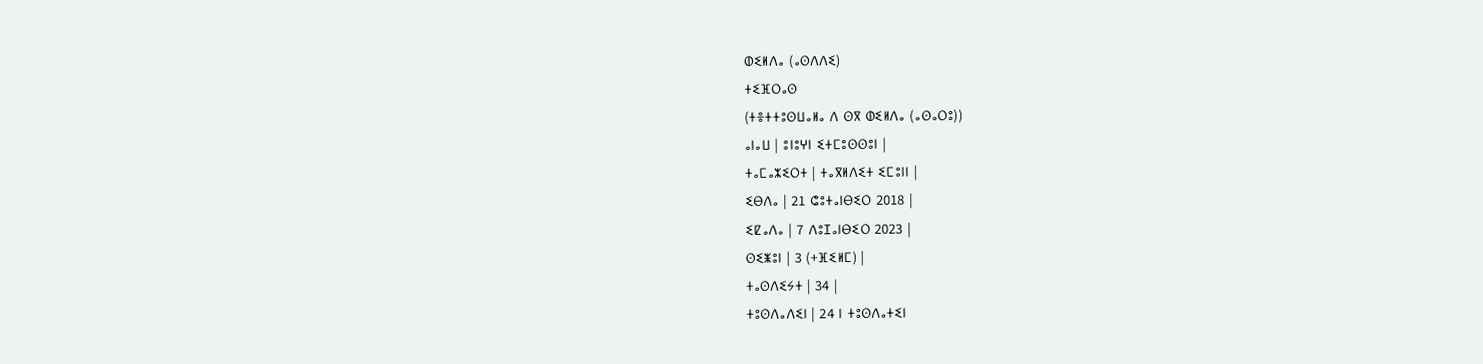ⵀⵉⵍⴷⴰ (ⴰⵙⴷⴷⵉ)
ⵜⵉⴼⵔⴰⵙ
(ⵜⴻⵜⵜⵓⵙⵡⴰⵍⴰ ⴷ ⵙⴳ ⵀⵉⵍⴷⴰ (ⴰⵙⴰⵔⵓ))
ⴰⵏⴰⵡ | ⵓⵏⵓⵖⵏ ⵉⵜⵎⵓⵙⵙⵓⵏ |
ⵜⴰⵎⴰⵣⵉⵔⵜ | ⵜⴰⴳⵍⴷⵉⵜ ⵉⵎⵓⵏⵏ |
ⵉⴱⴷⴰ | 21 ⵛⵓⵜⴰⵏⴱⵉⵔ 2018 |
ⵉⵇⴰⴷⴰ | 7 ⴷⵓⵊⴰⵏⴱⵉⵔ 2023 |
ⵙⵉⵥⵓⵏ | 3 (+ⴼⵉⵍⵎ) |
ⵜⴰⵙⴷⵉⵢⵜ | 34 |
ⵜⵓⵙⴷⴰⴷⵉⵏ | 24 ⵏ ⵜⵓⵙⴷⴰⵜⵉⵏ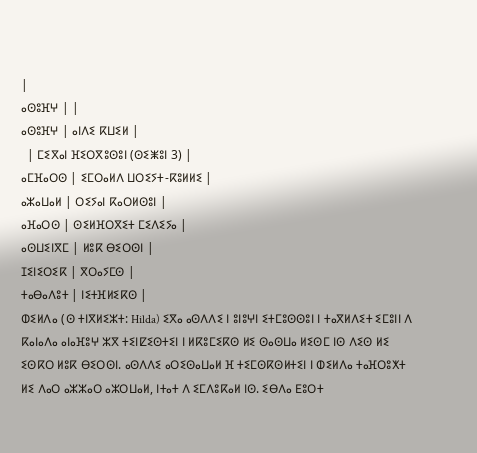|
ⴰⵙⵓⴼⵖ | |
ⴰⵙⵓⴼⵖ | ⴰⵏⴷⵉ ⴽⵡⵉⵍ |
  | ⵎⵉⴳⴰⵏ ⴼⵉⵔⴳⵓⵙⵓⵏ (ⵙⵉⵥⵓⵏ 3) |
ⴰⵎⴼⴰⵔⵙ | ⵉⵎⵔⴰⵍⴷ ⵡⵔⵉⵢⵜ-ⴽⵓⵍⵍⵉ |
ⴰⵣⴰⵡⴰⵍ | ⵔⵉⵢⴰⵏ ⴽⴰⵔⵍⵙⵓⵏ |
ⴰⴼⴰⵔⵙ | ⵙⵉⵍⴼⵔⴳⵉⵜ ⵎⵉⴷⵉⵢⴰ |
ⴰⵙⵡⵉⵏⴳⵎ | ⵍⵓⴽ ⴱⵉⵔⵙⵏ |
ⵊⵉⵏⵉⵔⵉⴽ | ⴳⵔⴰⵢⵎⵙ |
ⵜⴰⴱⴰⴷⵓⵜ | ⵏⵉⵜⴼⵍⵉⴽⵙ |
ⵀⵉⵍⴷⴰ (ⵙ ⵜⵏⴳⵍⵉⵣⵜ: Hilda) ⵉⴳⴰ ⴰⵙⴷⴷⵉ ⵏ ⵓⵏⵓⵖⵏ ⵉⵜⵎⵓⵙⵙⵓⵏ ⵏ ⵜⴰⴳⵍⴷⵉⵜ ⵉⵎⵓⵏⵏ ⴷ ⴽⴰⵏⴰⴷⴰ ⴰⵏⴰⴼⵓⵖ ⵣⴳ ⵜⵉⵏⵇⵉⵙⵜⵉⵏ ⵏ ⵍⴽⵓⵎⵉⴽⵙ ⵍⵉ ⵙⴰⵙⵡⴰ ⵍⵉⵙⵎ ⵏⵙ ⴷⵉⵙ ⵍⵉ ⵉⵙⴽⵔ ⵍⵓⴽ ⴱⵉⵔⵙⵏ. ⴰⵙⴷⴷⵉ ⴰⵔⵉⵙⴰⵡⴰⵍ ⴼ ⵜⵉⵎⵙⴽⵙⵍⵜⵉⵏ ⵏ ⵀⵉⵍⴷⴰ ⵜⴰⴼⵔⵓⵅⵜ ⵍⵉ ⴷⴰⵔ ⴰⵣⵣⴰⵔ ⴰⵣⵔⵡⴰⵍ, ⵏⵜⴰⵜ ⴷ ⵉⵎⴷⵓⴽⴰⵍ ⵏⵙ. ⵉⴱⴷⴰ ⴹⵓⵔⵜ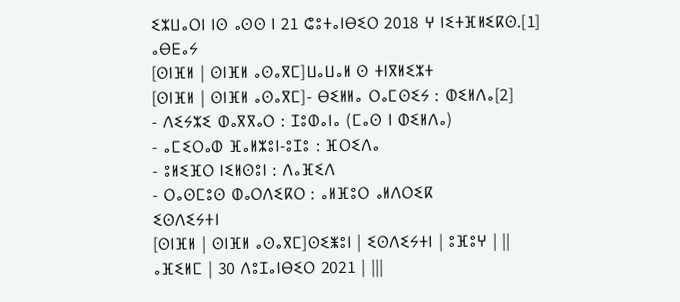ⵉⵣⵡⴰⵔⵏ ⵏⵙ ⴰⵙⵙ ⵏ 21 ⵛⵓⵜⴰⵏⴱⵉⵔ 2018 ⵖ ⵏⵉⵜⴼⵍⵉⴽⵙ.[1]
ⴰⴱⴹⴰⵢ
[ⵙⵏⴼⵍ | ⵙⵏⴼⵍ ⴰⵙⴰⴳⵎ]ⵡⴰⵡⴰⵍ ⵙ ⵜⵏⴳⵍⵉⵣⵜ
[ⵙⵏⴼⵍ | ⵙⵏⴼⵍ ⴰⵙⴰⴳⵎ]- ⴱⵉⵍⵍⴰ ⵔⴰⵎⵙⵉⵢ : ⵀⵉⵍⴷⴰ[2]
- ⴷⵉⵢⵣⵉ ⵀⴰⴳⴳⴰⵔ : ⵊⵓⵀⴰⵏⴰ (ⵎⴰⵙ ⵏ ⵀⵉⵍⴷⴰ)
- ⴰⵎⵉⵔⴰⵀ ⴼⴰⵍⵣⵓⵏ-ⵓⵊⵓ : ⴼⵔⵉⴷⴰ
- ⵓⵍⵉⴼⵔ ⵏⵉⵍⵙⵓⵏ : ⴷⴰⴼⵉⴷ
- ⵔⴰⵙⵎⵓⵙ ⵀⴰⵔⴷⵉⴽⵔ : ⴰⵍⴼⵓⵔ ⴰⵍⴷⵔⵉⴽ
ⵉⵙⴷⵉⵢⵜⵏ
[ⵙⵏⴼⵍ | ⵙⵏⴼⵍ ⴰⵙⴰⴳⵎ]ⵙⵉⵥⵓⵏ | ⵉⵙⴷⵉⵢⵜⵏ | ⵓⴼⵓⵖ | ||
ⴰⴼⵉⵍⵎ | 30 ⴷⵓⵊⴰⵏⴱⵉⵔ 2021 | |||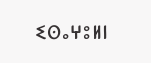ⵉⵙⴰⵖⵓⵍⵏ